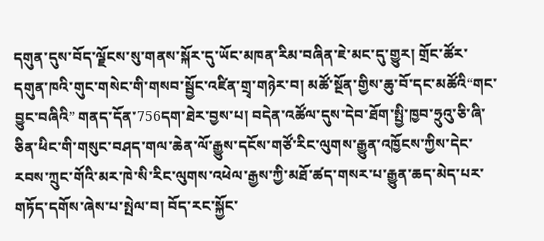དགུན་དུས་བོད་ལྗོངས་སུ་གནས་སྐོར་དུ་ཡོང་མཁན་རིམ་བཞིན་ཇེ་མང་དུ་གྱུར། གྲོང་ཚོར་དགུན་ཁའི་གུང་གསེང་གི་གསབ་སྦྱོང་འཛིན་གྲྭ་གཉེར་བ། མཚོ་སྔོན་གྱིས་ཆུ་བོ་དང་མཚོའི“གང་བྱུང་བཞིའི” གནད་དོན་756དག་ཐེར་བྱས་པ། བདེན་འཚོལ་དུས་དེབ་ཐོག་སྤྱི་ཁྱབ་ཧྲུའུ་ཅི་ཞི་ཅིན་ཕིང་གི་གསུང་བཤད་གལ་ཆེན་ལོ་རྒྱུས་དངོས་གཙོ་རིང་ལུགས་རྒྱུན་འཁྱོངས་ཀྱིས་དེང་རབས་ཀྲུང་གོའི་མར་ཁེ་སི་རིང་ལུགས་འཕེལ་རྒྱས་ཀྱི་མཐོ་ཚད་གསར་པ་རྒྱུན་ཆད་མེད་པར་གཏོད་དགོས་ཞེས་པ་སྤེལ་བ། བོད་རང་སྐྱོང་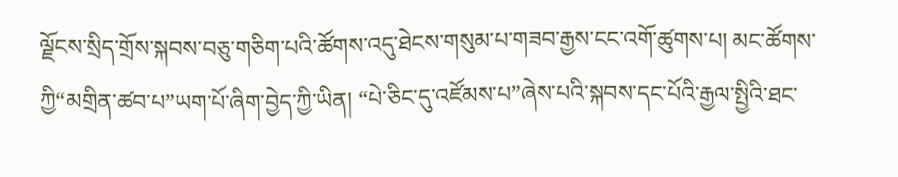ལྗོངས་སྲིད་གྲོས་སྐབས་བཅུ་གཅིག་པའི་ཚོགས་འདུ་ཐེངས་གསུམ་པ་གཟབ་རྒྱས་ངང་འགོ་ཚུགས་པ། མང་ཚོགས་ཀྱི“མགྲིན་ཚབ་པ”ཡག་པོ་ཞིག་བྱེད་ཀྱི་ཡིན། “པེ་ཅིང་དུ་འཛོམས་པ”ཞེས་པའི་སྐབས་དང་པོའི་རྒྱལ་སྤྱིའི་ཐང་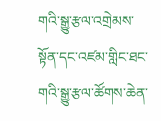གའི་སྒྱུ་རྩལ་འགྲེམས་སྟོན་དང་འཛམ་གླིང་ཐང་གའི་སྒྱུ་རྩལ་ཚོགས་ཆེན་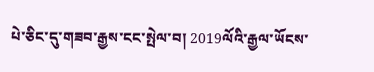པེ་ཅིང་དུ་གཟབ་རྒྱས་ངང་སྤེལ་བ། 2019ལོའི་རྒྱལ་ཡོངས་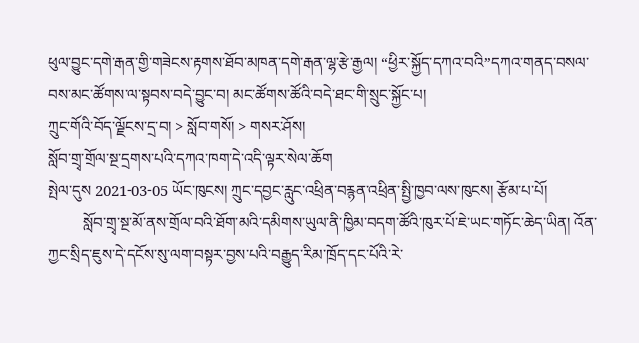ཕུལ་བྱུང་དགེ་རྒན་གྱི་གཟེངས་རྟགས་ཐོབ་མཁན་དགེ་རྒན་ལྷ་རྩེ་རྒྱལ། “ཕྱིར་སྐྱོད་དཀའ་བའི”དཀའ་གནད་བསལ་བས་མང་ཚོགས་ལ་སྟབས་བདེ་བྱུང་བ། མང་ཚོགས་ཚོའི་བདེ་ཐང་གི་སྲུང་སྐྱོང་པ།
ཀྲུང་གོའི་བོད་ལྗོངས་དྲ་བ། > སློབ་གསོ། > གསར་ཤོས།
སློབ་གྲྭ་གྲོལ་སྔ་དྲགས་པའི་དཀའ་ཁག་དེ་འདི་ལྟར་སེལ་ཆོག
སྤེལ་དུས 2021-03-05 ཡོང་ཁུངས། ཀྲུང་དབྱང་རླུང་འཕྲིན་བརྙན་འཕྲིན་སྤྱི་ཁྱབ་ལས་ཁུངས། རྩོམ་པ་པོ།
         སློབ་གྲྭ་སྔ་མོ་ནས་གྲོལ་བའི་ཐོག་མའི་དམིགས་ཡུལ་ནི་ཁྱིམ་བདག་ཚོའི་ཁུར་པོ་ཇེ་ཡང་གཏོང་ཆེད་ཡིན། འོན་ཀྱང་སྲིད་ཇུས་དེ་དངོས་སུ་ལག་བསྟར་བྱས་པའི་བརྒྱུད་རིམ་ཁྲོད་དང་པོའི་རེ་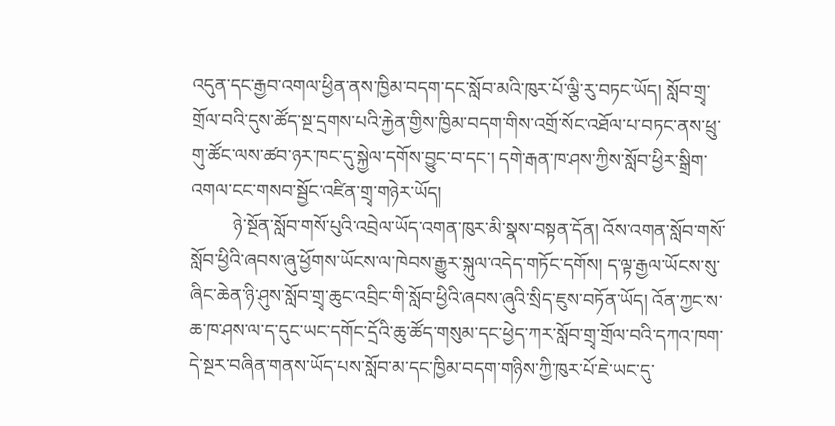འདུན་དང་རྒྱབ་འགལ་ཕྱིན་ནས་ཁྱིམ་བདག་དང་སློབ་མའི་ཁུར་པོ་ལྕི་རུ་བཏང་ཡོད། སློབ་གྲྭ་གྲོལ་བའི་དུས་ཚོད་སྔ་དྲགས་པའི་རྐྱེན་གྱིས་ཁྱིམ་བདག་གིས་འགྲོ་སོང་འཐོལ་པ་བཏང་ནས་ཕྲུ་གུ་ཚོང་ལས་ཚབ་ཉར་ཁང་དུ་སྐྱེལ་དགོས་བྱུང་བ་དང་། དགེ་རྒན་ཁ་ཤས་ཀྱིས་སློབ་ཕྱིར་སྒྲིག་འགལ་ངང་གསབ་སྦྱོང་འཛིན་གྲྭ་གཉེར་ཡོད།
         ཉེ་སྔོན་སློབ་གསོ་པུའི་འབྲེལ་ཡོད་འགན་ཁུར་མི་སྣས་བསྟན་དོན། འོས་འགན་སློབ་གསོ་སློབ་ཕྱིའི་ཞབས་ཞུ་ཕྱོགས་ཡོངས་ལ་ཁེབས་རྒྱུར་སྐུལ་འདེད་གཏོང་དགོས། ད་ལྟ་རྒྱལ་ཡོངས་སུ་ཞིང་ཆེན་ཉི་ཤུས་སློབ་གྲྭ་ཆུང་འབྲིང་གི་སློབ་ཕྱིའི་ཞབས་ཞུའི་སྲིད་ཇུས་བཏོན་ཡོད། འོན་ཀྱང་ས་ཆ་ཁ་ཤས་ལ་ད་དུང་ཡང་དགོང་དྲོའི་ཆུ་ཚོད་གསུམ་དང་ཕྱེད་ཀར་སློབ་གྲྭ་གྲོལ་བའི་དཀའ་ཁག་དེ་སྔར་བཞིན་གནས་ཡོད་པས་སློབ་མ་དང་ཁྱིམ་བདག་གཉིས་ཀྱི་ཁུར་པོ་ཇེ་ཡང་དུ་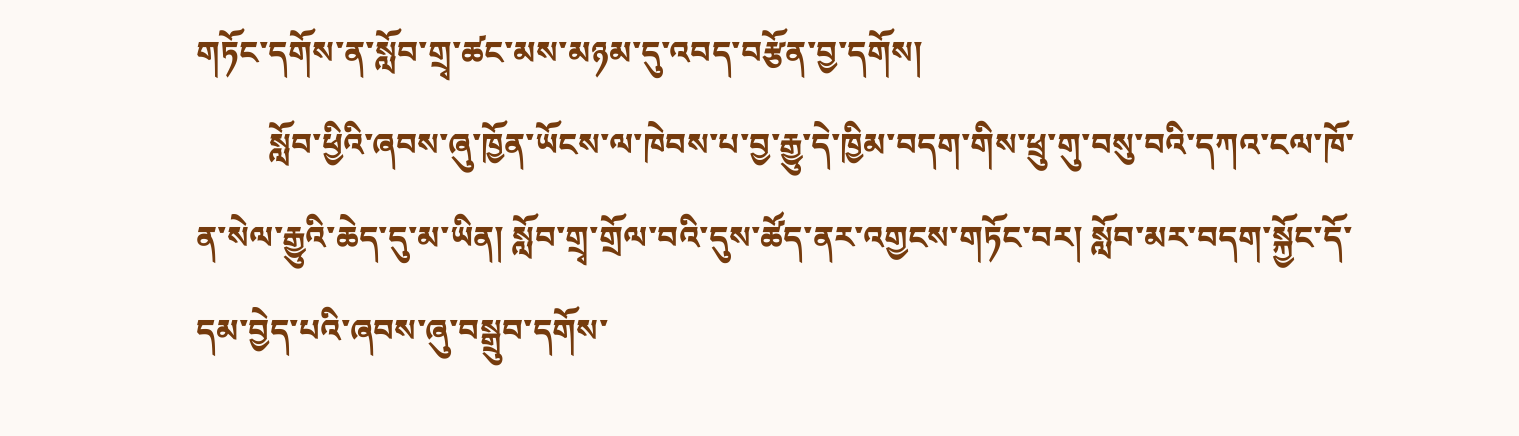གཏོང་དགོས་ན་སློབ་གྲྭ་ཚང་མས་མཉམ་དུ་འབད་བརྩོན་བྱ་དགོས།
         སློབ་ཕྱིའི་ཞབས་ཞུ་ཁྱོན་ཡོངས་ལ་ཁེབས་པ་བྱ་རྒྱུ་དེ་ཁྱིམ་བདག་གིས་ཕྲུ་གུ་བསུ་བའི་དཀའ་ངལ་ཁོ་ན་སེལ་རྒྱུའི་ཆེད་དུ་མ་ཡིན། སློབ་གྲྭ་གྲོལ་བའི་དུས་ཚོད་ནར་འགྱངས་གཏོང་བར། སློབ་མར་བདག་སྐྱོང་དོ་དམ་བྱེད་པའི་ཞབས་ཞུ་བསྒྲུབ་དགོས་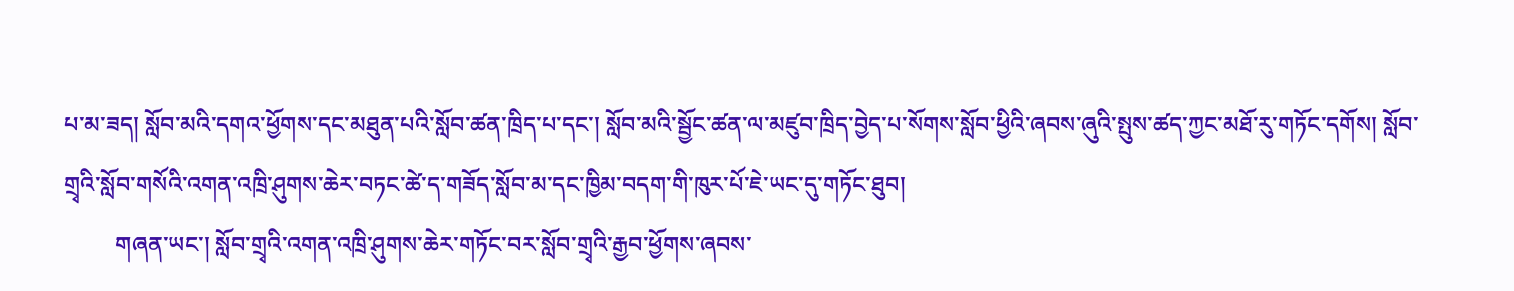པ་མ་ཟད། སློབ་མའི་དགའ་ཕྱོགས་དང་མཐུན་པའི་སློབ་ཚན་ཁྲིད་པ་དང་། སློབ་མའི་སྦྱོང་ཚན་ལ་མཛུབ་ཁྲིད་བྱེད་པ་སོགས་སློབ་ཕྱིའི་ཞབས་ཞུའི་སྤུས་ཚད་ཀྱང་མཐོ་རུ་གཏོང་དགོས། སློབ་གྲྭའི་སློབ་གསོའི་འགན་འཁྲི་ཤུགས་ཆེར་བཏང་ཚེ་ད་གཟོད་སློབ་མ་དང་ཁྱིམ་བདག་གི་ཁུར་པོ་ཇེ་ཡང་དུ་གཏོང་ཐུབ།
         གཞན་ཡང་། སློབ་གྲྭའི་འགན་འཁྲི་ཤུགས་ཆེར་གཏོང་བར་སློབ་གྲྭའི་རྒྱབ་ཕྱོགས་ཞབས་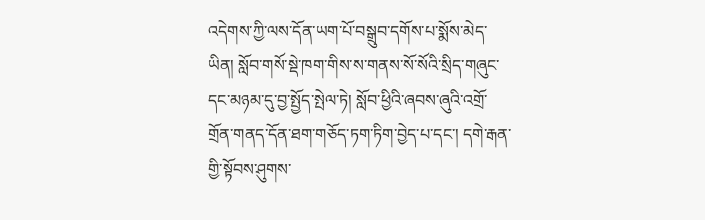འདེགས་ཀྱི་ལས་དོན་ཡག་པོ་བསྒྲུབ་དགོས་པ་སྨོས་མེད་ཡིན། སློབ་གསོ་སྡེ་ཁག་གིས་ས་གནས་སོ་སོའི་སྲིད་གཞུང་དང་མཉམ་དུ་བྱ་སྤྱོད་སྤེལ་ཏེ། སློབ་ཕྱིའི་ཞབས་ཞུའི་འགྲོ་གྲོན་གནད་དོན་ཐག་གཅོད་ཏག་ཏིག་བྱེད་པ་དང་། དགེ་རྒན་གྱི་སྟོབས་ཤུགས་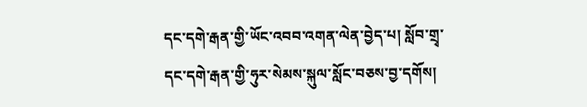དང་དགེ་རྒན་གྱི་ཡོང་འབབ་འགན་ལེན་བྱེད་པ། སློབ་གྲྭ་དང་དགེ་རྒན་གྱི་ཧུར་སེམས་སྐུལ་སློང་བཅས་བྱ་དགོས།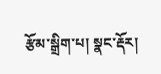རྩོམ་སྒྲིག་པ། སྣང་རྡོར།